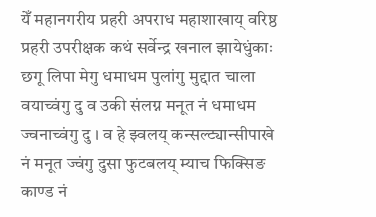येँ महानगरीय प्रहरी अपराध महाशाखाय् वरिष्ठ प्रहरी उपरीक्षक कथं सर्वेन्द्र खनाल झायेधुंकाः छगू लिपा मेगु धमाधम पुलांगु मुद्दात चाला वयाच्वंगु दु व उकी संलग्न मनूत नं धमाधम ज्वनाच्वंगु दु । व हे झ्वलय् कन्सल्ट्यान्सीपाखे नं मनूत ज्वंगु दुसा फुटबलय् म्याच फिक्सिङ काण्ड नं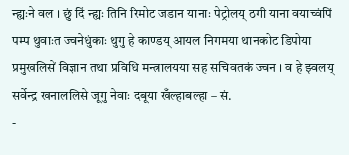न्ह्यःने वल । छुं दिं न्ह्यः तिनि रिमोट जडान यानाः पेट्रोलय् ठगी याना वयाच्वंपिं पम्प थुवाःत ज्वनेधुंकाः थुगु हे काण्डय् आयल निगमया थानकोट डिपोया प्रमुखलिसें विज्ञान तथा प्रविधि मन्त्रालयया सह सचिवतकं ज्वन । व हे झ्वलय् सर्वेन्द्र खनाललिसे जूगु नेवाः दबूया खँल्हाबल्हा – सं.
-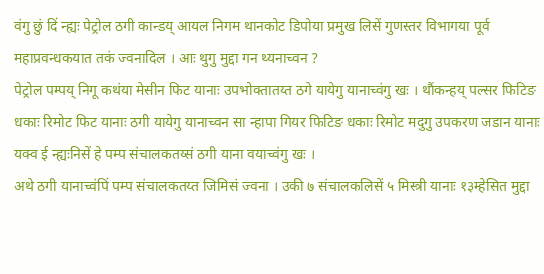वंगु छुं दिं न्ह्यः पेट्रोल ठगी कान्डय् आयल निगम थानकोट डिपोया प्रमुख लिसें गुणस्तर विभागया पूर्व महाप्रवन्धकयात तकं ज्वनादिल । आः थुगु मुद्दा गन थ्यनाच्वन ?
पेट्रोल पम्पय् निगू कथंया मेसीन फिट यानाः उपभोक्तातय्त ठगे यायेगु यानाच्वंगु खः । थौंकन्हय् पल्सर फिटिङ धकाः रिमोट फिट यानाः ठगी यायेगु यानाच्वन सा न्हापा गियर फिटिङ धकाः रिमोट मदुगु उपकरण जडान यानाः यक्व ई न्ह्यःनिसें हे पम्प संचालकतय्सं ठगी याना वयाच्वंगु खः ।
अथे ठगी यानाच्वंपिं पम्प संचालकतय्त जिमिसं ज्वना । उकी ७ संचालकलिसें ५ मिस्त्री यानाः १३म्हेसित मुद्दा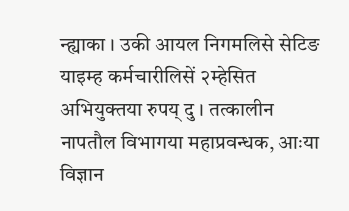न्ह्याका । उकी आयल निगमलिसे सेटिङ याइम्ह कर्मचारीलिसें २म्हेसित अभियुक्तया रुपय् दु । तत्कालीन नापतौल विभागया महाप्रवन्धक, आःया विज्ञान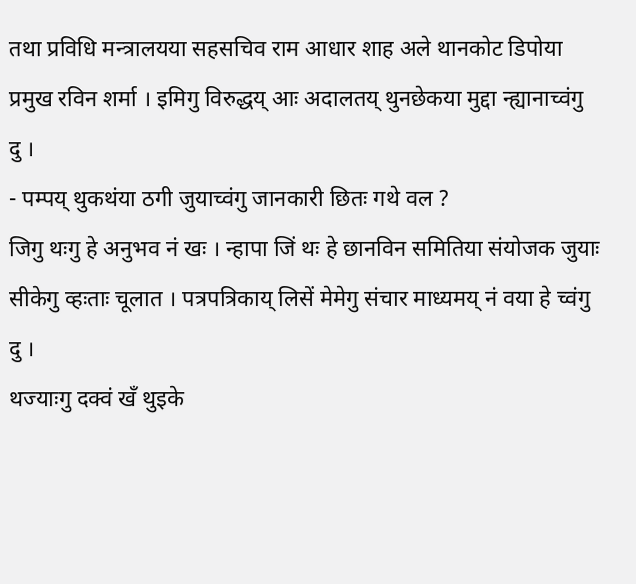तथा प्रविधि मन्त्रालयया सहसचिव राम आधार शाह अले थानकोट डिपोया प्रमुख रविन शर्मा । इमिगु विरुद्धय् आः अदालतय् थुनछेकया मुद्दा न्ह्यानाच्वंगु दु ।
- पम्पय् थुकथंया ठगी जुयाच्वंगु जानकारी छितः गथे वल ?
जिगु थःगु हे अनुभव नं खः । न्हापा जिं थः हे छानविन समितिया संयोजक जुयाः सीकेगु व्हःताः चूलात । पत्रपत्रिकाय् लिसें मेमेगु संचार माध्यमय् नं वया हे च्वंगु दु ।
थज्याःगु दक्वं खँ थुइके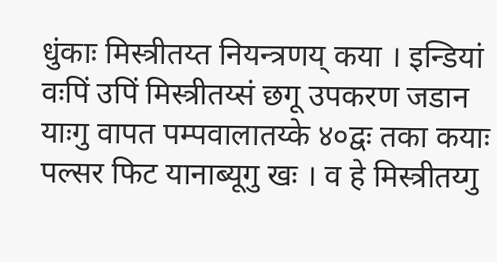धुंकाः मिस्त्रीतय्त नियन्त्रणय् कया । इन्डियां वःपिं उपिं मिस्त्रीतय्सं छगू उपकरण जडान याःगु वापत पम्पवालातय्के ४०द्वः तका कयाः पल्सर फिट यानाब्यूगु खः । व हे मिस्त्रीतय्गु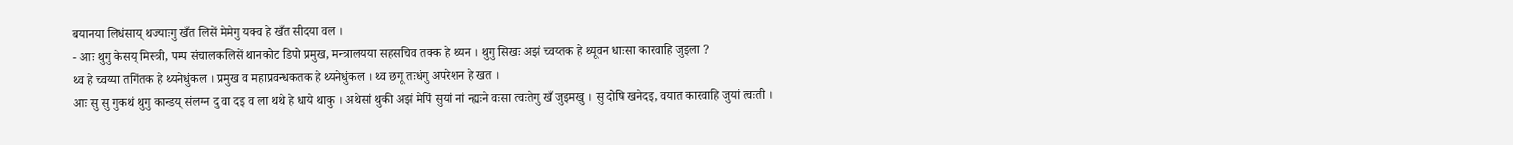बयानया लिधंसाय् थज्याःगु खँत लिसें मेमेगु यक्व हे खँत सीदया वल ।
- आः थुगु केसय् मिस्त्री, पम्प संचालकलिसें थानकोट डिपो प्रमुख, मन्त्रालयया सहसचिव तक्क हे थ्यन । थुगु सिखः अझं च्वय्तक हे थ्यूवन धाःसा कारवाहि जुइला ?
थ्व हे च्वय्या तगिंतक हे थ्यनेधुंकल । प्रमुख व महाप्रवन्धकतक हे थ्यनेधुंकल । थ्व छगू तःधंगु अपरेशन हे खत ।
आः सु सु गुकथं थुगु कान्डय् संलग्न दु वा दइ व ला थथे हे धाये थाकु । अथेसां थुकी अझं मेपिं सुयां नां न्ह्यःने वःसा त्वःतेगु खँ जुइमखु । सु दोषि खनेदइ, वयात कारवाहि जुयां त्वःती ।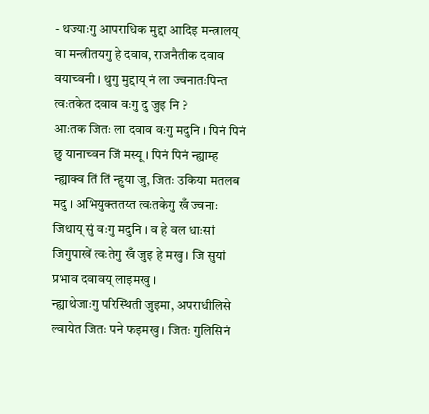- थज्याःगु आपराधिक मुद्दा आदिइ मन्त्रालय् वा मन्त्रीतयगु हे दवाव, राजनैतीक दवाव वयाच्वनी । थुगु मुद्दाय् नं ला ज्वनातःपिन्त त्वःतकेत दवाव वःगु दु जुइ नि ?
आःतक जितः ला दवाव वःगु मदुनि । पिनं पिनं छु यानाच्वन जिं मस्यू । पिनं पिनं न्ह्याम्ह न्ह्याक्व तिं तिं न्हुया जु, जितः उकिया मतलब मदु । अभियुक्ततय्त त्वःतकेगु खँ ज्वनाः जिथाय् सुं वःगु मदुनि । व हे वल धाःसां जिगुपाखें त्वःतेगु खँ जुइ हे मखु । जि सुयां प्रभाव दवावय् लाइमखु ।
न्ह्याथेजाःगु परिस्थिती जुइमा, अपराधीलिसे ल्वायेत जितः पने फइमखु । जितः गुलिसिनं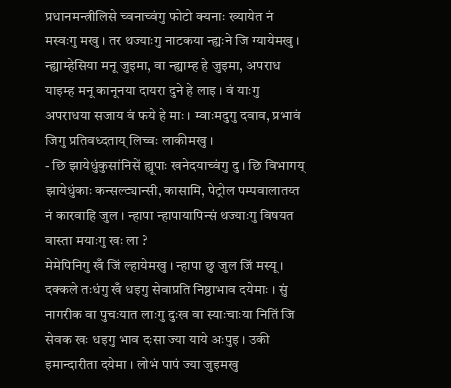प्रधानमन्त्रीलिसे च्वनाच्वंगु फोटो क्यनाः ख्यायेत नं मस्वःगु मखु । तर थज्याःगु नाटकया न्ह्यःने जि ग्यायेमखु । न्ह्याम्हेसिया मनू जुइमा, वा न्ह्याम्ह हे जुइमा, अपराध याइम्ह मनू कानूनया दायरा दुने हे लाइ । वं याःगु अपराधया सजाय वं फये हे माः । म्वाःमदुगु दवाव, प्रभावं जिगु प्रतिवध्दताय् लिच्वः लाकीमखु ।
- छि झायेधुंकुसांनिसें ह्यूपाः खनेदयाच्वंगु दु । छि विभागय् झायेधुंकाः कन्सल्ट्यान्सी, कासामि, पेट्रोल पम्पवालातय्त नं कारवाहि जुल । न्हापा न्हापायापिन्सं थज्याःगु विषयत वास्ता मयाःगु खः ला ?
मेमेपिनिगु खँ जिं ल्हायेमखु । न्हापा छु जुल जिं मस्यू । दक्कले तःधंगु खँ धइगु सेवाप्रति निष्ठाभाव दयेमाः । सुं नागरीक वा पुचःयात लाःगु दुःख वा स्याःचाःया नितिं जि सेवक खः धइगु भाव दःसा ज्या याये अःपुइ । उकी इमान्दारीता दयेमा । लोभं पापं ज्या जुइमखु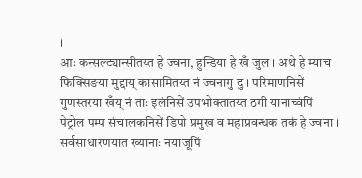।
आः कन्सल्ट्यान्सीतय्त हे ज्वना, हुन्डिया हे खँ जुल । अथे हे म्याच फिक्सिङया मुद्दाय् कासामितय्त नं ज्वनागु दु । परिमाणनिसें गुणस्तरया खँय् नं ताः इलंनिसें उपभोक्तातय्त ठगी यानाच्वंपिं पेट्रोल पम्प संचालकनिसें डिपो प्रमुख व महाप्रवन्धक तकं हे ज्वना ।
सर्वसाधारणयात ख्यानाः नयाजूपिं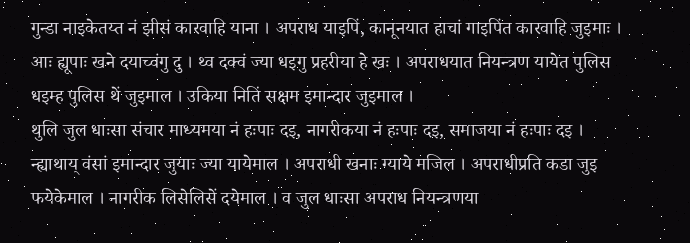गुन्डा नाइकेतय्त नं झीसं कारवाहि याना । अपराध याइपिं, कानूनयात हाचां गाइपिंत कारवाहि जुइमाः ।
आः ह्यूपाः खने दयाच्वंगु दु । थ्व दक्वं ज्या धइगु प्रहरीया हे खः । अपराधयात नियन्त्रण यायेत पुलिस धइम्ह पुलिस थें जुइमाल । उकिया नितिं सक्षम इमान्दार जुइमाल ।
थुलि जुल धाःसा संचार माध्यमया नं हःपाः दइ, नागरीकया नं हःपाः दइ, समाजया नं हःपाः दइ । न्ह्याथाय् वंसां इमान्दार जुयाः ज्या यायेमाल । अपराधी खनाः ग्याये मजिल । अपराधीप्रति कडा जुइ फयेकेमाल । नागरीक लिसेलिसें दयेमाल । व जुल धाःसा अपराध नियन्त्रणया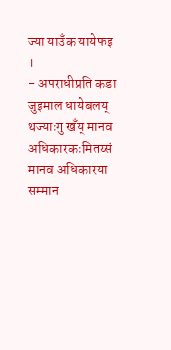ज्या याउँक यायेफइ ।
- अपराधीप्रति कडा जुइमाल धायेबलय् थज्याःगु खँय् मानव अधिकारकःमितय्सं मानव अधिकारया सम्मान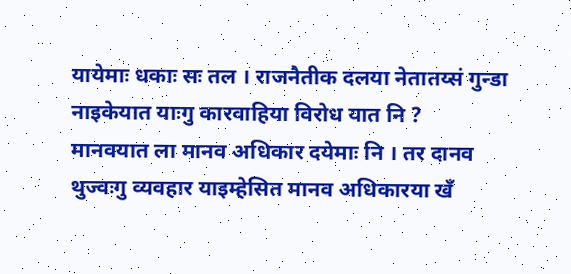यायेमाः धकाः सः तल । राजनैतीक दलया नेतातय्सं गुन्डा नाइकेयात याःगु कारवाहिया विरोध यात नि ?
मानवयात ला मानव अधिकार दयेमाः नि । तर दानव थुज्वःगु व्यवहार याइम्हेसित मानव अधिकारया खँ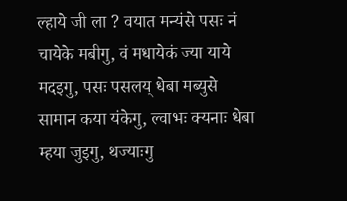ल्हाये जी ला ? वयात मन्यंसे पसः नं चायेके मबीगु, वं मधायेकं ज्या याये मदइगु, पसः पसलय् धेबा मब्युसे सामान कया यंकेगु, ल्वाभः क्यनाः धेबा म्हया जुइगु, थज्याःगु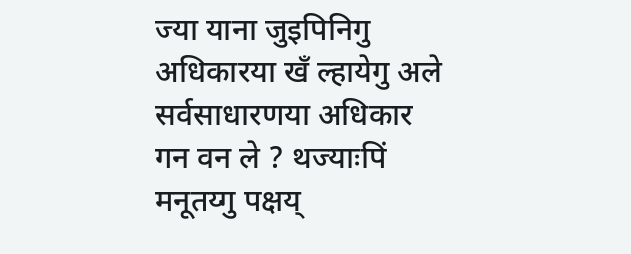ज्या याना जुइपिनिगु अधिकारया खँ ल्हायेगु अले सर्वसाधारणया अधिकार गन वन ले ? थज्याःपिं मनूतय्गु पक्षय्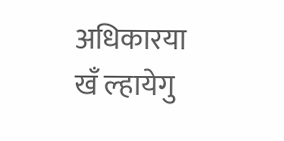अधिकारया खँ ल्हायेगु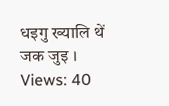धइगु ख्यालि थें जक जुइ ।
Views: 40